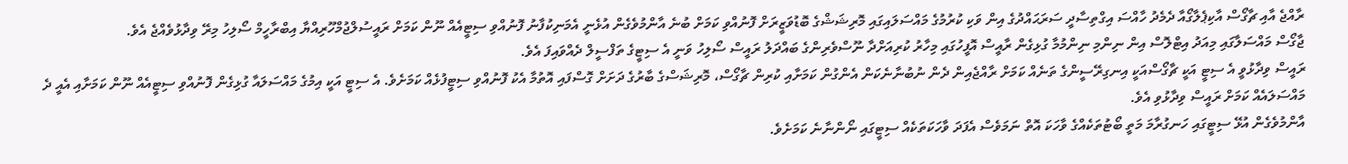ރާއްޖެ އާއި ޗާގޯސް އާކިޕެލާގޯއާ ދެމެދު ހާއްސަ އިގްތިސާދީ ސަރަޙައްދުގެ އިން ވަކި ކުރުމުގެ މައްސަލައިގައި މޮރިޝަޝްގެ ބޮޑުވަޒީރަށް ފޮނުއްވި ކަމަށް ބުނެ އާންމުވެގެން އުޅެނީ އެމަނިކުފާނު ފޮނުއްވި ސިޓީއެއް ނޫން ކަމަށް ރައީސުލްޖުމްހޫރިއްޔާ އިބްރާހީމް ސޯލިހު މިރޭ ވިދާޅުވެއްޖެ އެވެ.
ޖާގޯސް މައްސަލާގައި މިއަދު އިޓްލޮސް އިން ނިންމި ނިންމުމާ ގުޅިގެން ރާއީސް އޮފީހުގައި މިހާރު ކުރިއަށްދާ ނޫސްވެރިންގެ ބައްދަލު ރައީސް ސޯލިހު ވަނީ އެ ސިޓީގެ ތަފްސީލް ދެއްވައިފަ އެވެ.
ރައީސް ވިދާޅުވީ އެ ސިޓީ އަކީ ޗާގޯސްއަކީ އިނގިރޭސީންގެ ތަނެއް ކަމަށް ރާއްޖެއިން ދެން ނުބުނާނެކަން އެންގުން ކަމަށާއި ކުރިން ޗާގޯސް، މޮރިޝަސްގެ ބާރުގެ ދަށަށް ގޮސްފައި އޮތުމާ އެކު ފޮނުއްވި ސިޓީފުޅެއް ކަމަށެވެ. އެ ސިޓީ އަކީ އިމުގެ މައްސަލައާ ގުޅިގެން ފޮނުއްވި ސިޓީއެއް ނޫން ކަމަށާއި އެއީ ދެ މައްސަލައެއް ކަމަށް ރައީސް ވިދާޅުވި އެވެ.
އާންމުވެގެން އުޅޭ ސިޓީގައި ހަނގުރާމަ މަތީ ބޯޓުތަކެއްގެ ވާހަކަ އޮތް ނަމަވެސް އެފަދަ ވާހަކަތަކެއް ސިޓީގައި ނޯންނާނެ ކަމަށެވެ.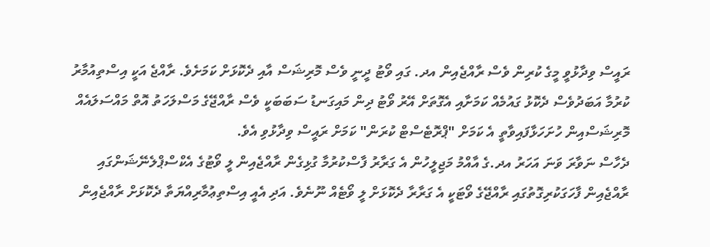ރައީސް ވިދާޅުވީ މީގެ ކުރިން ވެސް ރާއްޖެއިން އދ. ގައި ވޯޓު ދީނީ ވެސް މޮރިޝަސް އާއި ދެކޮޅަށް ކަމަށެވެ. ރާއްޖެ އަކީ އިސްތިއުމާރު ކުރުމާ އަބަދުވެސް ދެކޮޅު ގައުމެއް ކަމަށާއި އެގޮތަށް އޭރު ވޯޓު ދިން މައިގަނޑު ސަބަބަކީ ވެސް ރާއްޖޭގެ މަސްލަހަތު އޮތް މައްސަލައެއް މޮރިޝަސްއިން ހުށަހަޅާފައިވާތީ އެ ކަމަށް "ޕްރޮޓެސްޓް ކުރަން" ކަމަށް ރައީސް ވިދާޅުވި އެވެ.
ދެހާސް ނަވާރަ ވަނަ އަހަރު އދ.ގެ އާއްމު މަޖިލީހުން އެ ގަރާރު ފާސްކުރުމާ ގުޅިގެން ރާއްޖެއިން ލީ ވޯޓުގެ އެކްސްޕްލެނޭޝަންގައި ރާއްޖެއިން ފާހަގަކުރިގޮތުގައި ރާއްޖޭގެ ވޯޓަކީ އެ ގަރާރާ ދެކޮޅަށް ލީ ވޯޓެއް ނޫނެވެ. އަދި އެއީ އިސްތިޢުމާރިއްޔަތާ ދެކޮޅަށް ރާއްޖެއިން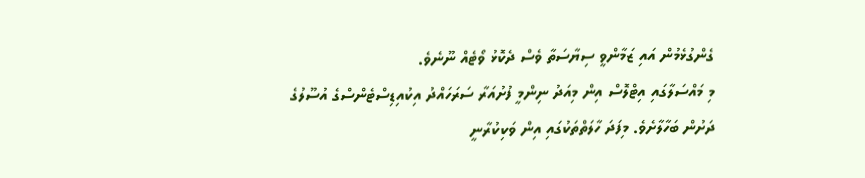ގެންގުޅެމުން އައި ޒަމާންވީ ސިޔާސަތާ ވެސް ދެކޮޅު ވޯޓެއް ނޫނެވެ.
މި މައްސަލާގައި އިޓްލޮސް އިން މިއަދު ނިންމީ ފުށުއަރާ ސަރަހައްދު އިކުއިޑިސްޓެންސްގެ އުސޫލުގެ ދަށުން ބަހާލާށެވެ. މިފަދަ ހާލަތްތަކުގައި އިން ވަކިކުރާނީ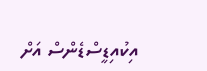އިކުއިޑީސްޑެންސް އަށް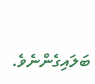ބަލައިގެންނެވެ.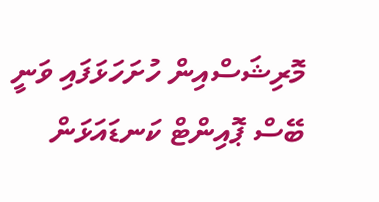މޮރިޝަސްއިން ހުށަހަޅަފައި ވަނީ ބޭސް ޕޮއިންޓް ކަނޑައަޅަން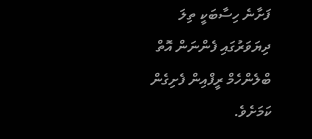ފަށާނެ ހިސާބަކީ ތިލަ ދިޔަވަރުގައި ފެންނަން އޮތް ބްލެންހެމް ރީފްއިން ފެށިގެން ކަމަށެވެ.